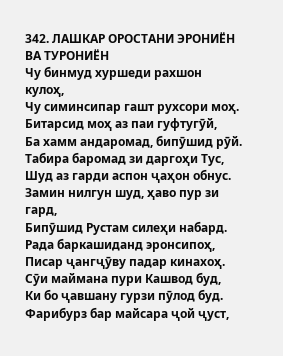342. ЛАШКАР ОРОСТАНИ ЭРОНИЁН ВА ТУРОНИЁН
Чу бинмуд хуршеди рахшон кулоҳ,
Чу симинсипар гашт рухсори моҳ.
Битарсид моҳ аз паи гуфтугӯй,
Ба хамм андаромад, бипӯшид рӯй.
Табира баромад зи даргоҳи Тус,
Шуд аз гарди аспон ҷаҳон обнус.
Замин нилгун шуд, ҳаво пур зи гард,
Бипӯшид Рустам силеҳи набард.
Рада баркашиданд эронсипоҳ,
Писар ҷангҷӯву падар кинахоҳ.
Сӯи маймана пури Кашвод буд,
Ки бо ҷавшану гурзи пӯлод буд.
Фарибурз бар майсара ҷой ҷуст,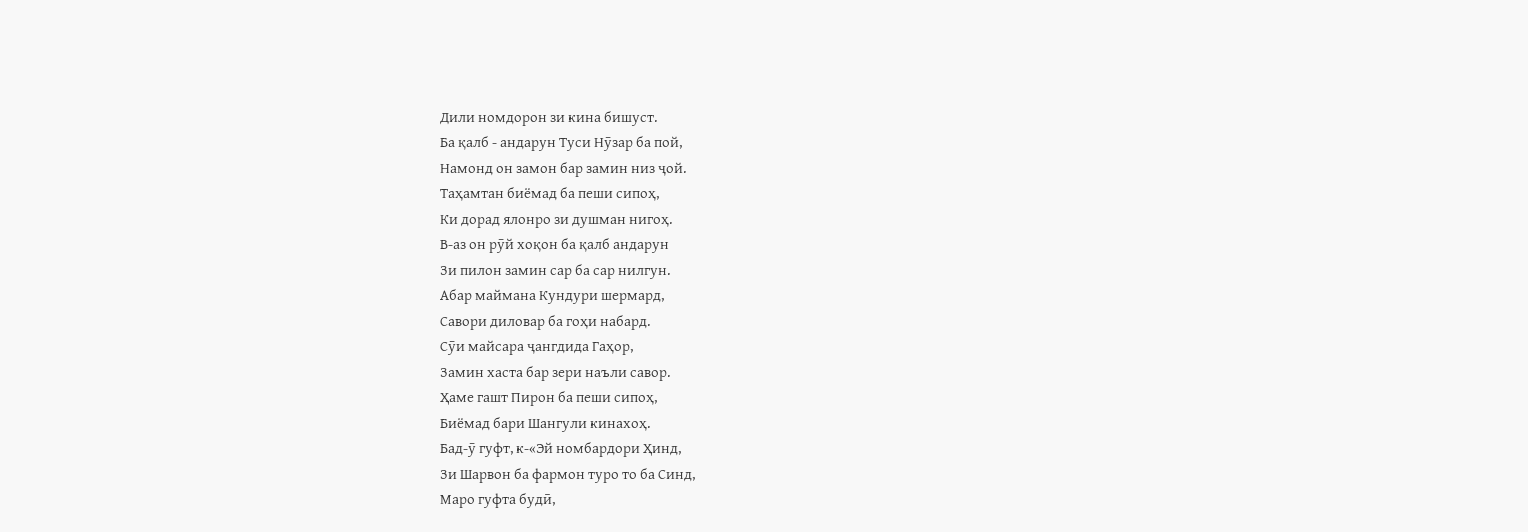Дили номдорон зи кина бишуст.
Ба қалб - андарун Туси Нӯзар ба пой,
Намонд он замон бар замин низ ҷой.
Таҳамтан биёмад ба пеши сипоҳ,
Ки дорад ялонро зи душман нигоҳ.
В-аз он рӯй хоқон ба қалб андарун
Зи пилон замин сар ба сар нилгун.
Абар маймана Кундури шермард,
Савори диловар ба гоҳи набард.
Сӯи майсара ҷангдида Гаҳор,
Замин хаста бар зери наъли савор.
Ҳаме гашт Пирон ба пеши сипоҳ,
Биёмад бари Шангули кинахоҳ.
Бад-ӯ гуфт, к-«Эй номбардори Ҳинд,
Зи Шарвон ба фармон туро то ба Синд,
Маро гуфта будӣ,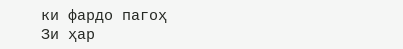ки фардо пагоҳ
Зи ҳар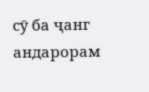сӯ ба ҷанг андарорам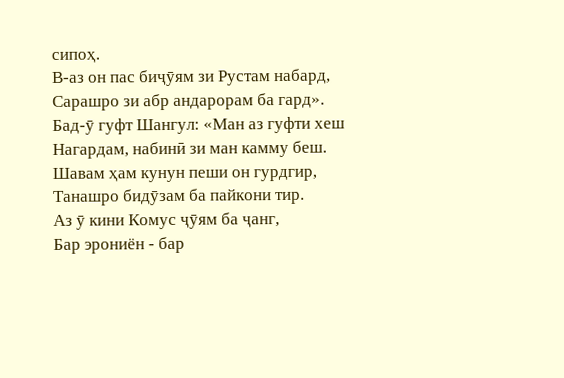сипоҳ.
В-аз он пас биҷӯям зи Рустам набард,
Сарашро зи абр андарорам ба гард».
Бад-ӯ гуфт Шангул: «Ман аз гуфти хеш
Нагардам, набинӣ зи ман камму беш.
Шавам ҳам кунун пеши он гурдгир,
Танашро бидӯзам ба пайкони тир.
Аз ӯ кини Комус ҷӯям ба ҷанг,
Бар эрониён - бар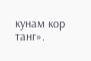кунам кор танг».